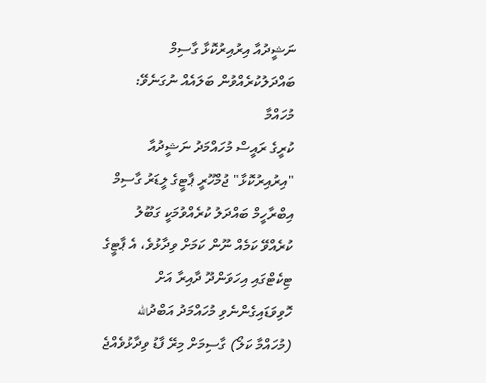ނަޝީދުއާ އިރުއިރުކޮޅާ ގާސިމް ބައްދަލުކުރެއްވުން ބަލައެއް ނުގަނެވޭ: މުހައްމާ
ކުރީގެ ރައީސް މުހައްމަދު ނަޝީދުއާ "އިރުއިރުކޮޅާ" ޖުމްހޫރީ ޕާޓީގެ ލީޑަރު ގާސިމް އިބްރާހީމް ބައްދަލު ކުރެއްވުމަކީ ގަބޫލު ކުރެއްވޭ ކަމެއް ނޫން ކަމަށް ވިދާޅުވެ، އެ ޕާޓީގެ ޓިކެޓްގައި އިހަވަންދޫ ދާއިރާ އަށް ހޮވިވަޑައިގެންނެވި މުހައްމަދު އަބްދުالله (މުހައްމާ ކަލޯ) ގާސިމަށް މިރޭ ފާޑު ވިދާޅުވެއްޖެ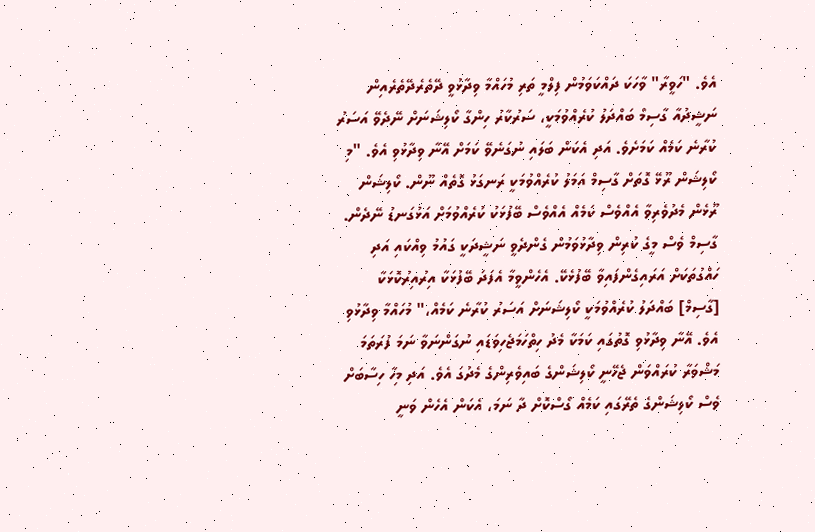އެވެ. "ހަވީރާ" ވާހަކަ ދައްކަވަމުން ފިލްމީ ތަރި މުހައްމާ ވިދާޅުވީ ދޭތެރެދޭތެރެއިން ނަޝީދުއާ ގާސިމް ބައްދަލު ކުރެއްވުމަކީ، ސަރުކާރު ހިންގާ ކޯލިޝަނަށް ނޭދެވޭ އަސަރު ކުރާނެ ކަމެއް ކަމަށެވެ. އަދި އެކަން ބަލައި ނުގަނެވޭ ކަމަށް އޭނާ ވިދާޅުވި އެވެ. "މި ކޯލިޝަން ރޫޅޭ ގޮތަށް ގާސިމް އަމަލު ކުރެއްވުމަކީ ރަނގަޅު ގޮތެއް ނޫން. ކޯލިޝަން ރޫޅެން މެދުވެރިވާ އެއްވެސް ކަމެއް އެއްވެސް ބޭފުޅަކު ކުރެއްވުމަށް އަޅުގަނޑު ނޭދެން. ގާސިމް ވެސް މީގެ ކުރިން ވިދާޅުވަމުން ގެންދެވީ ނަޝީދަކީ ގައުމު ވިއްކައި އަދި ހައްގުތަކަށް އަރައިގެންފައިވާ ބޭފުޅެކޭ. އެހެންވީމާ އެފަދަ ބޭފުޅަކާ އިރުއިރުކޮޅަކާ [ގާސިމް] ބައްދަލު ކުރެއްވުމަކީ ކޯލިޝަނަށް އަސަރު ކުރާނެ ކަމެއް،" މުހައްމާ ވިދާޅުވި އެވެ. އޭނާ ވިދާޅުވި ގޮތުގައި ކަމަކާ މެދު ހިތްހަމަޖެހިވަޑައި ނުގަންނަވާ ނަމަ ފުރަތަމަ މަޝްވަރާ ކުރައްވަން ޖެހޭނީ ކޯލިޝަންގެ ބައިވެރިންގެ މެދުގަ އެވެ. އަދި މިހާ ހިސާބަށް ވެސް ކޯލިޝަންގެ ތެރޭގައި ކަމެއް ގޯސްކޮށް ދާ ނަމަ، އެކަން އެހެން ވަނީ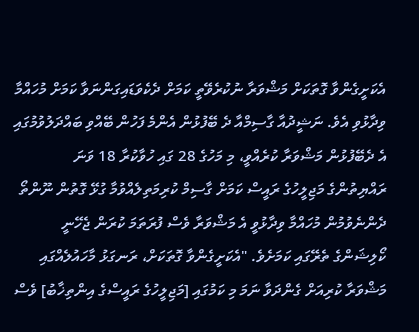އެކަށީގެންވާ ގޮތަކަށް މަޝްވަރާ ނުކުރެވޭތީ ކަމަށް ދެކެވަޑައިގަންނަވާ ކަމަށް މުހައްމާ ވިދާޅުވި އެވެ. ނަޝީދުއާ ގާސިމްއާ ދެ ބޭފުޅުން އެންމެ ފަހުން ބޭއްވި ބައްދަލުވުމުގައި އެ ދެބޭފުޅުން މަޝްވަރާ ކުރެއްވީ، މި މަހުގެ 28 ގައި ހުވާކުރާ 18 ވަނަ ރައްޔިތުންގެ މަޖިލީހުގެ ރައީސް ކަމަށް ގާސިމް ކުރިމަތިލެއްވުމާ ގުޅޭ ގޮތުން ނޫންތޯ ދެންނެވުމުން މުހައްމާ ވިދާޅުވީ އެ މަޝްވަރާ ވެސް ފުރަތަމަ ކުރަން ޖެހޭނީ ކޯލިޝަންގެ ތެރޭގައި ކަމަށެވެ. "އެކަށީގެންވާ ގޮތަކަށް، ރަނގަޅު މާހައުލެއްގައި މަޝްވަރާ ކުރިއަށް ގެންދަވާ ނަމަ މި ކަމުގައި [މަޖިލީހުގެ ރައީސްގެ އިންތިޚާބު] ވެސް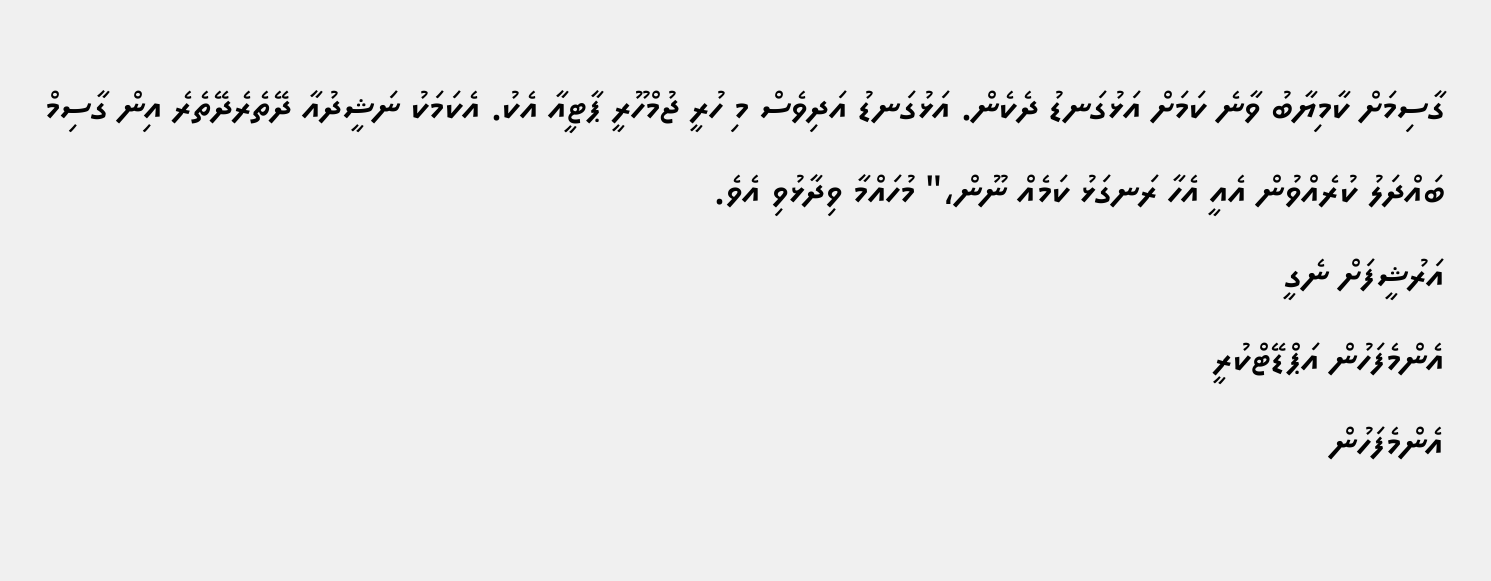ގާސިމަށް ކާމިޔާބު ވާނެ ކަމަށް އަޅުގަނޑު ދެކެން. އަޅުގަނޑު އަދިވެސް މި ހުރީ ޖުމްހޫރީ ޕާޓީއާ އެކު. އެކަމަކު ނަޝީދުއާ ދޭތެރެދޭތެރެ އިން ގާސިމް ބައްދަލު ކުރެއްވުން އެއީ އެހާ ރަނގަޅު ކަމެއް ނޫން،" މުހައްމާ ވިދާޅުވި އެވެ.
އަރުޝީފަށް ނެގީ
އެންމެފަހުން އަޕްޑޭޓްކުރީ
އެންމެފަހުން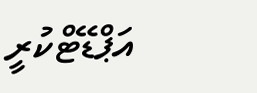އަޕްޑޭޓްކުރީ